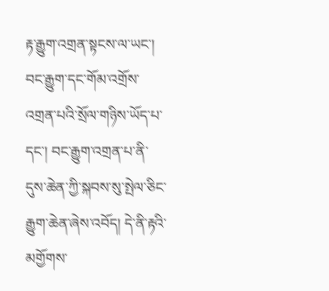རྟ་རྒྱུག་འགྲན་སྟངས་ལ་ཡང་། བང་རྒྱུག་དང་གོམ་འགྲོས་འགྲན་པའི་སྲོལ་གཉིས་ཡོད་པ་དང་། བང་རྒྱུག་འགྲན་པ་ནི་དུས་ཆེན་ཀྱི་སྐབས་སུ་སྤེལ་ཅིང་རྒྱུག་ཆེན་ཞེས་འབོད། དེ་ནི་རྟའི་མགྱོགས་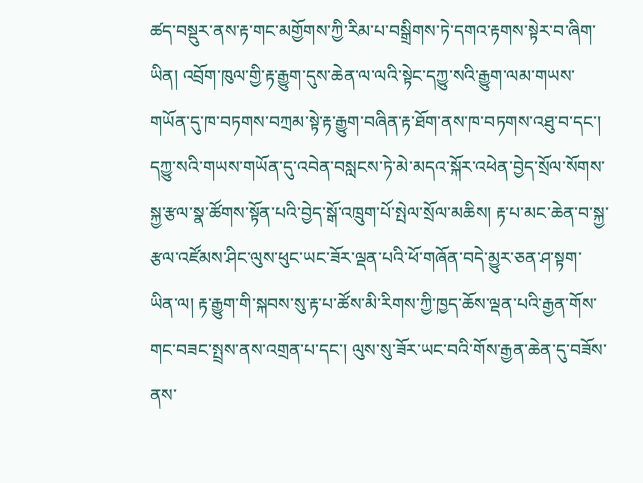ཚད་བསྡུར་ནས་རྟ་གང་མགྱོགས་ཀྱི་རིམ་པ་བསྒྲིགས་ཏེ་དགའ་རྟགས་སྟེར་བ་ཞིག་ཡིན། འབྲོག་ཁུལ་གྱི་རྟ་རྒྱུག་དུས་ཆེན་ལ་ལའི་སྟེང་དཀྱུ་སའི་རྒྱུག་ལམ་གཡས་གཡོན་དུ་ཁ་བཏགས་བཀྲམ་སྟེ་རྟ་རྒྱུག་བཞིན་རྟ་ཐོག་ནས་ཁ་བཏགས་འཐུ་བ་དང་། དཀྱུ་སའི་གཡས་གཡོན་དུ་འབེན་བསླངས་ཏེ་མེ་མདའ་སྐོར་འཕེན་བྱེད་སྲོལ་སོགས་སྐྱ་རྩལ་སྣ་ཚོགས་སྟོན་པའི་བྱེད་སྒོ་འཁྲུག་པོ་སྤེལ་སྲོལ་མཆིས། རྟ་པ་མང་ཆེན་བ་སྐྱ་རྩལ་འཛོམས་ཤིང་ལུས་ཕུང་ཡང་ཟོར་ལྡན་པའི་ཕོ་གཞོན་བདེ་མྱུར་ཅན་ཤ་སྟག་ཡིན་ལ། རྟ་རྒྱུག་གི་སྐབས་སུ་རྟ་པ་ཚོས་མི་རིགས་ཀྱི་ཁྱད་ཆོས་ལྡན་པའི་རྒྱན་གོས་གང་བཟང་སྤྲས་ནས་འགྲན་པ་དང་། ལུས་སུ་ཟོར་ཡང་བའི་གོས་རྒྱན་ཆེན་དུ་བཟོས་ནས་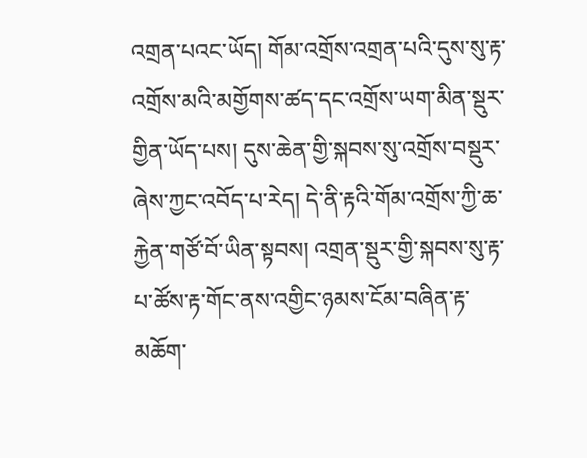འགྲན་པའང་ཡོད། གོམ་འགྲོས་འགྲན་པའི་དུས་སུ་རྟ་འགྲོས་མའི་མགྱོགས་ཚད་དང་འགྲོས་ཡག་མིན་སྡུར་གྱིན་ཡོད་པས། དུས་ཆེན་གྱི་སྐབས་སུ་འགྲོས་བསྡུར་ཞེས་ཀྱང་འབོད་པ་རེད། དེ་ནི་རྟའི་གོམ་འགྲོས་ཀྱི་ཆ་རྐྱེན་གཙོ་བོ་ཡིན་སྟབས། འགྲན་སྡུར་གྱི་སྐབས་སུ་རྟ་པ་ཚོས་རྟ་གོང་ནས་འགྱིང་ཉམས་ངོམ་བཞིན་རྟ་མཆོག་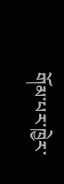གོམ་པར་ཁྱེར་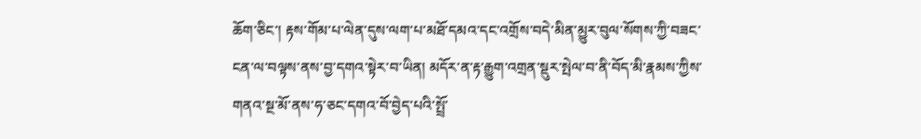ཆོག་ཅིང་། རྟས་གོམ་པ་ལེན་དུས་ལག་པ་མཐོ་དམའ་དང་འགྲོས་བདེ་མིན་མྱུར་བུལ་སོགས་ཀྱི་བཟང་ངན་ལ་བལྟས་ནས་བྱ་དགའ་སྟེར་བ་ཡིན། མདོར་ན་རྟ་རྒྱུག་འགྲན་སྡུར་སྤེལ་བ་ནི་བོད་མི་རྣམས་ཀྱིས་གནའ་སྔ་མོ་ནས་ཧ་ཅང་དགའ་བོ་བྱེད་པའི་སྤྲོ་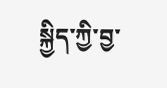སྐྱིད་ཀྱི་བྱ་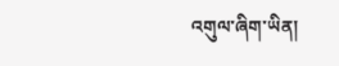འགུལ་ཞིག་ཡིན།